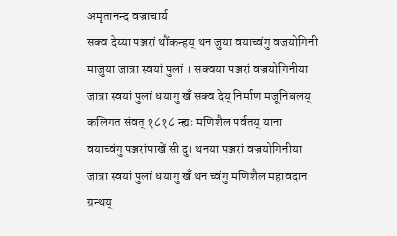अमृतानन्द वज्राचार्य
सक्व देय्या पञ्जरां थौंकन्हय् थन जुया वयाच्वंगु वजयोगिनी माजुया जात्रा स्वयां पुलां । सक्वया पञ्जरां वज्रयोगिनीया जात्रा स्वयां पुलां धयागु खँ सक्व देय् निर्माण मजूनिबलय् कलिगत संवत् १८१८ न्ह्यः मणिशैल पर्वतय् याना वयाच्वंगु पञ्जरांपाखें सी दु। थनया पञ्जरां वज्रयोगिनीया जात्रा स्वयां पुलां धयागु खँ थन च्वंगु मणिशैल महावदान ग्रन्थय्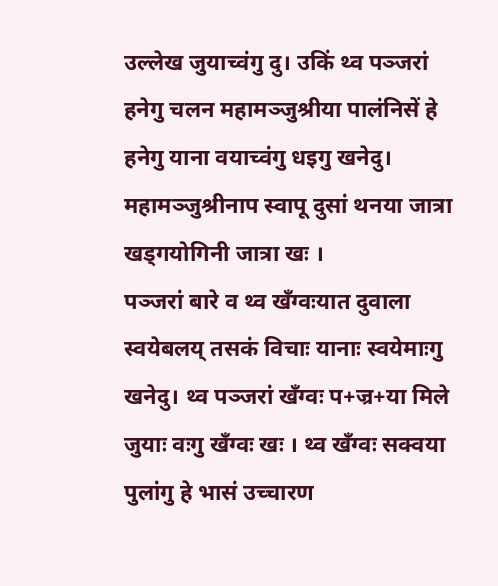उल्लेख जुयाच्वंगु दु। उकिं थ्व पञ्जरां हनेगु चलन महामञ्जुश्रीया पालंनिसें हे हनेगु याना वयाच्वंगु धइगु खनेदु। महामञ्जुश्रीनाप स्वापू दुसां थनया जात्रा खड्गयोगिनी जात्रा खः ।
पञ्जरां बारे व थ्व खँग्वःयात दुवाला स्वयेबलय् तसकं विचाः यानाः स्वयेमाःगु खनेदु। थ्व पञ्जरां खँग्वः प+ज्र+या मिले जुयाः वःगु खँग्वः खः । थ्व खँग्वः सक्वया पुलांगु हे भासं उच्चारण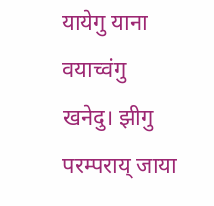यायेगु याना वयाच्वंगु खनेदु। झीगु परम्पराय् जाया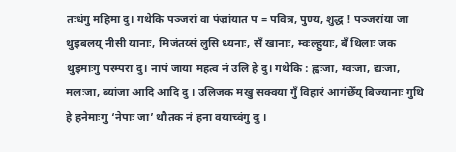तःधंगु महिमा दु। गथेकि पञ्जरां वा पंज्रांयात प = पवित्र, पुण्य, शुद्ध ! पञ्जरांया जा थुइबलय् नीसी यानाः, मिजंतय्सं लुसि ध्यनाः, सँ खानाः, म्वःल्हुयाः, बँ थिलाः जक थुइमाःगु परम्परा दु। नापं जाया महत्व नं उलि हे दु। गथेकि : ह्वःजा, ग्वःजा, द्यःजा, मलःजा, ब्यांजा आदि आदि दु । उलिजक मखु सक्वया गुँ विहारं आगंछेँय् बिज्यानाः गुथि हे हनेमाःगु ‘नेपाः जा’ थौतक नं हना वयाच्वंगु दु ।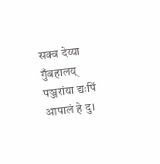सक्व देय्या गुँबहालय् पञ्जरांया द्यःपिं आपालं हे दु।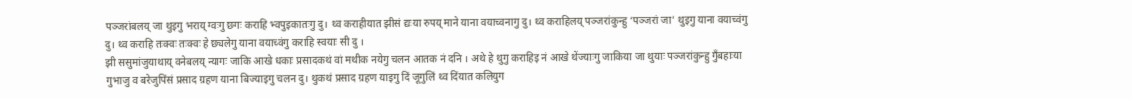पञ्जरांबलय् जा थुइगु भराय् ग्वःगु छगः कराहि भ्वपुइकातःगु दु। थ्व कराहीयात झीसं द्यःया रुपय् माने याना वयाच्वनागु दु। थ्व कराहिलय् पञ्जरांकुन्हु ‘पञ्जरां जा’ थुइगु याना वयाच्वंगु दु। थ्व कराहि तःक्वः तःक्वः हे छ्यलेगु याना वयाच्वंगु कराहि स्वयाः सी दु ।
झी ससुमांजुयाथाय् वनेबलय् न्यागः जाकि आखे धकाः प्रसादकथं वां मथीक नयेगु चलन आतक नं दनि । अथे हे थुगु कराहिइ नं आखे थेंज्याःगु जाकिया जा थुयाः पञ्जरांकुन्हु गुँबहाःया गुभाजु व बरेजुपिंसं प्रसाद ग्रहण याना बिज्याइगु चलन दु। थुकथं प्रसाद ग्रहण याइगु दिं जूगुलिं थ्व दिंयात कलियुग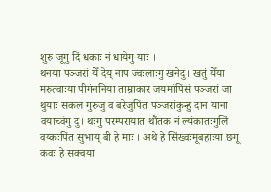शुरु जूगु दिं धकाः नं धायेगु याः ।
थनया पञ्जरां येँ देय् नाप ज्वःलाःगु खनेदु। खतुं येँया मरुत्वाःया पीगंननिया ताम्राकार जयमांपिंसं पञ्जरां जा थुयाः सकल गुरुजु व बरेजुपिंत पञ्जरांकुन्हु दान याना वयाच्वंगु दु। थःगु परम्परायात थौंतक नं ल्यंकातःगुलिं वय्कःपिंत सुभाय् बी हे माः । अथे हे सिंख्वःमूबहाःया छगू कवः हे सक्वया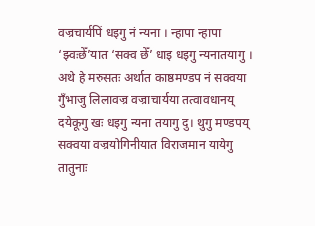वज्रचार्यपिं धइगु नं न्यना । न्हापा न्हापा ‘झ्वःछेँ’यात ‘सक्व छेँ’ धाइ धइगु न्यनातयागु ।
अथे हे मरुसतः अर्थात काष्ठमण्डप नं सक्वया गुँभाजु लिलावज्र वज्राचार्यया तत्वावधानय् दयेकूगु खः धइगु न्यना तयागु दु। थुगु मण्डपय् सक्वया वज्रयोगिनीयात विराजमान यायेगु तातुनाः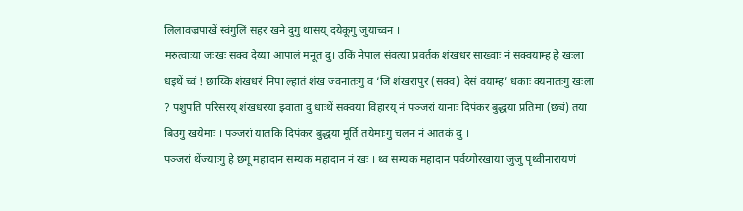लिलावज्रपाखें स्वंगुलिं सहर खने दुगु थासय् दयेकूगु जुयाच्वन ।
मरुत्वाःया जःखः सक्व देय्या आपालं मनूत दु। उकिं नेपाल संवत्या प्रवर्तक शंखधर साख्वाः नं सक्वयाम्ह हे खःला धइथें च्वं ! छाय्कि शंखधरं निपा ल्हातं शंख ज्वनातःगु व ‘जि शंखरापुर (सक्व) देसं वयाम्ह’ धकाः क्यनातःगु खःला ? पशुपति परिसरय् शंखधरया झ्वाता दु धाःथें सक्वया विहारय् नं पञ्जरां यानाः दिपंकर बुद्धया प्रतिमा (छ्यं) तया बिउगु खयेमाः । पञ्जरां यातकि दिपंकर बुद्धया मूर्ति तयेमाःगु चलन नं आतकं दु ।
पञ्जरां थेंज्याःगु हे छगू महादान सम्यक महादान नं खः । थ्व सम्यक महादान पर्वय्गोरखाया जुजु पृथ्वीनारायणं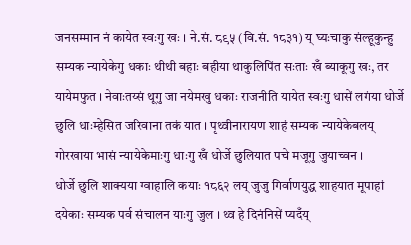जनसम्मान नं कायेत स्वःगु खः । ने.सं. ८९५ (वि.सं. १८३१) य् घ्यःचाकु संल्हूकुन्हु सम्यक न्यायेकेगु धकाः थीथी बहाः बहीया थाकुलिपिंत सःताः खँ ब्याकूगु खः, तर यायेमफुत । नेवाःतय्सं थूगु जा नयेमखु धकाः राजनीति यायेत स्वःगु धासें लगंया धोर्जे छुलि धाःम्हेसित जरिवाना तकं यात । पृथ्वीनारायण शाहं सम्यक न्यायेकेबलय् गोरखाया भासं न्यायेकेमाःगु धाःगु खँ धोर्जे छुलियात पचे मजूगु जुयाच्वन ।
धोर्जे छुलि शाक्यया ग्वाहालि कयाः १८६२ लय् जुजु गिर्वाणयुद्ध शाहयात मूपाहां दयेकाः सम्यक पर्व संचालन याःगु जुल । थ्व हे दिनंनिसें प्यदँय्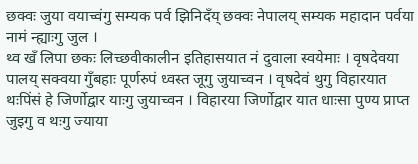छक्वः जुया वयाच्वंगु सम्यक पर्व झिनिदँय् छक्वः नेपालय् सम्यक महादान पर्वया नामं न्ह्याःगु जुल ।
थ्व खँ लिपा छकः लिच्छवीकालीन इतिहासयात नं दुवाला स्वयेमाः । वृषदेवया पालय् सक्वया गुँबहाः पूर्णरुपं ध्वस्त जूगु जुयाच्वन । वृषदेवं थुगु विहारयात थःपिंसं हे जिर्णोद्वार याःगु जुयाच्वन । विहारया जिर्णोद्वार यात धाःसा पुण्य प्राप्त जुइगु व थःगु ज्याया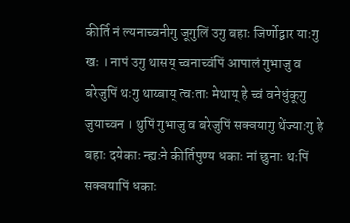कीर्ति नं ल्यनाच्वनीगु जूगुलिं उगु बहाः जिर्णोद्वार याःगु खः । नापं उगु थासय् च्वनाच्वंपिं आपालं गुभाजु व बरेजुपिं थःगु थाय्बाय् त्वःताः मेथाय् हे च्वं वनेधुंकूगु जुयाच्वन । थुपिं गुभाजु व बरेजुपिं सक्वयागु थेंज्याःगु हे बहाः दयेकाः न्ह्यःने कीर्तिपुण्य धकाः नां छुनाः थःपिं सक्वयापिं धकाः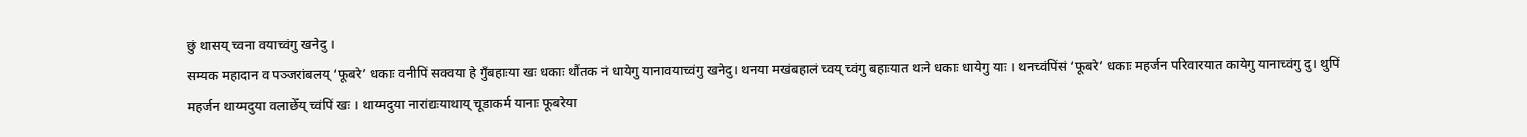छुं थासय् च्वना वयाच्वंगु खनेदु ।
सम्यक महादान व पञ्जरांबलय् ‘फूबरे’ धकाः वनीपिं सक्वया हे गुँबहाःया खः धकाः थौंतक नं धायेगु यानावयाच्वंगु खनेदु। थनया मखंबहालं च्वय् च्वंगु बहाःयात थःने धकाः धायेगु याः । थनच्वंपिंसं ‘फूबरे’ धकाः महर्जन परिवारयात कायेगु यानाच्वंगु दु। थुपिं महर्जन थाय्मदुया वलाछेँय् च्वंपिं खः । थाय्मदुया नारांद्यःयाथाय् चूडाकर्म यानाः फूबरेया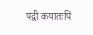पद्वी कयातःपिं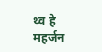थ्व हे महर्जन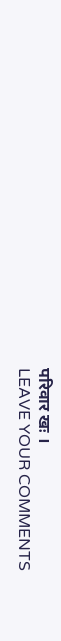परिवार खः ।
LEAVE YOUR COMMENTS